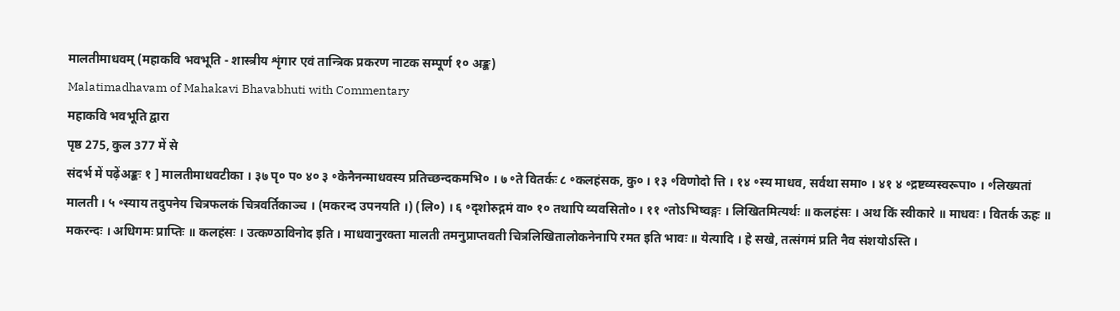मालतीमाधवम् (महाकवि भवभूति - शास्त्रीय शृंगार एवं तान्त्रिक प्रकरण नाटक सम्पूर्ण १० अङ्क)
Malatimadhavam of Mahakavi Bhavabhuti with Commentary
महाकवि भवभूति द्वारा
पृष्ठ 275, कुल 377 में से
संदर्भ में पढ़ेंअङ्कः १ ] मालतीमाधवटीका । ३७ पृ० प० ४० ३ ॰केनैनन्माधवस्य प्रतिच्छन्दकमभि० । ७ ॰ते वितर्कः ८ ॰कलहंसक, कु० । १३ ॰विणोदो त्ति । १४ ॰स्य माधव, सर्वथा समा० । ४१ ४ ॰द्रष्टव्यस्वरूपा० । ॰लिख्यतां मालती । ५ ॰स्याय तदुपनेय चित्रफलकं चित्रवर्तिकाञ्च । (मकरन्द उपनयति ।) (लि०) । ६ ॰दृशोरुद्गमं वा० १० तथापि व्यवसितो० । ११ ॰तोऽभिष्वङ्गः । लिखितमित्यर्थः ॥ कलहंसः । अथ किं स्वीकारे ॥ माधवः । वितर्क ऊहः ॥ मकरन्दः । अधिगमः प्राप्तिः ॥ कलहंसः । उत्कण्ठाविनोद इति । माधवानुरक्ता मालती तमनुप्राप्तवती चित्रलिखितालोकनेनापि रमत इति भावः ॥ येत्यादि । हे सखे, तत्संगमं प्रति नैव संशयोऽस्ति ।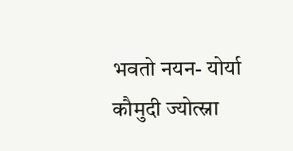भवतो नयन- योर्या कौमुदी ज्योत्स्ना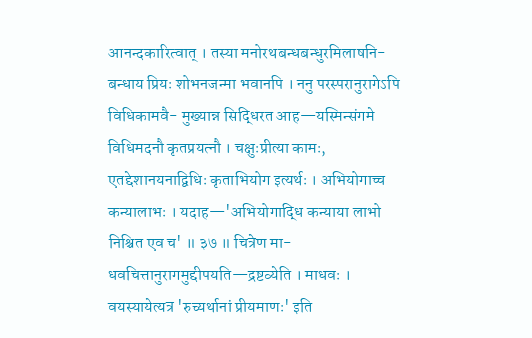आनन्दकारित्वात् । तस्या मनोरथबन्धबन्धुरमिलाषनि- बन्धाय प्रियः शोभनजन्मा भवानपि । ननु परस्परानुरागेऽपि विधिकामवै- मुख्यान्न सिद्धिरत आह—यस्मिन्संगमे विधिमदनौ कृतप्रयत्नौ । चक्षुःप्रीत्या कामः, एतद्देशानयनाद्विधिः कृताभियोग इत्यर्थः । अभियोगाच्च कन्यालाभः । यदाह—'अभियोगाद्धि कन्याया लाभो निश्चित एव च' ॥ ३७ ॥ चित्रेण मा- धवचित्तानुरागमुद्दीपयति—द्रष्टव्येति । माधवः । वयस्यायेत्यत्र 'रुच्यर्थानां प्रीयमाणः' इति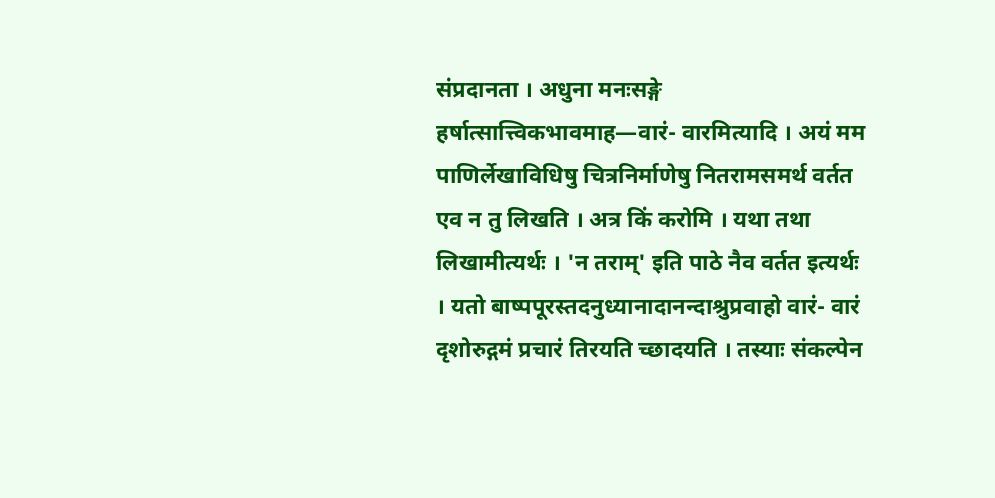संप्रदानता । अधुना मनःसङ्गे हर्षात्सात्त्विकभावमाह—वारं- वारमित्यादि । अयं मम पाणिर्लेखाविधिषु चित्रनिर्माणेषु नितरामसमर्थ वर्तत एव न तु लिखति । अत्र किं करोमि । यथा तथा लिखामीत्यर्थः । 'न तराम्' इति पाठे नैव वर्तत इत्यर्थः । यतो बाष्पपूरस्तदनुध्यानादानन्दाश्रुप्रवाहो वारं- वारं दृशोरुद्गमं प्रचारं तिरयति च्छादयति । तस्याः संकल्पेन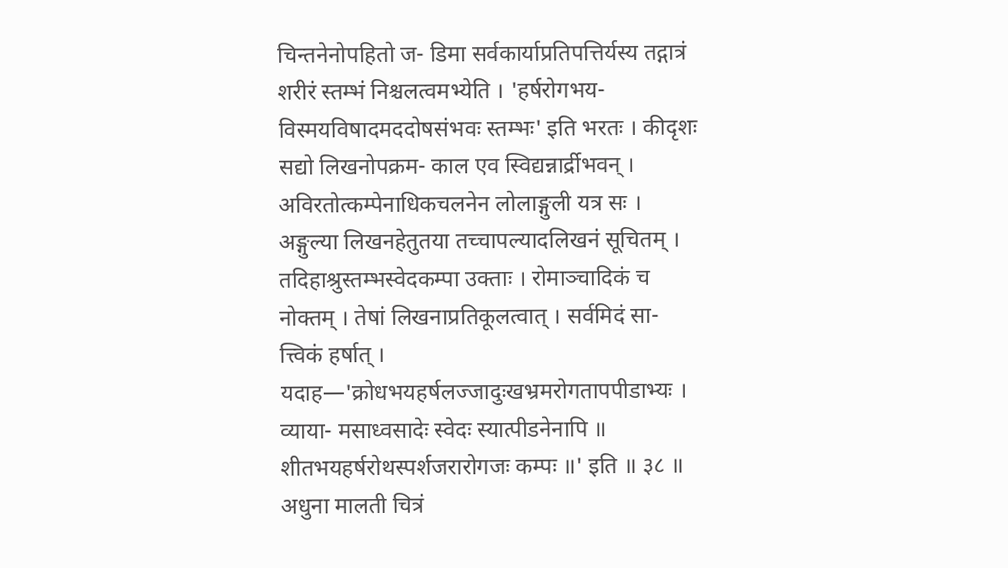चिन्तनेनोपहितो ज- डिमा सर्वकार्याप्रतिपत्तिर्यस्य तद्गात्रं शरीरं स्तम्भं निश्चलत्वमभ्येति । 'हर्षरोगभय- विस्मयविषादमददोषसंभवः स्तम्भः' इति भरतः । कीदृशः सद्यो लिखनोपक्रम- काल एव स्विद्यन्नार्द्रीभवन् । अविरतोत्कम्पेनाधिकचलनेन लोलाङ्गुली यत्र सः । अङ्गुल्या लिखनहेतुतया तच्चापल्यादलिखनं सूचितम् । तदिहाश्रुस्तम्भस्वेदकम्पा उक्ताः । रोमाञ्चादिकं च नोक्तम् । तेषां लिखनाप्रतिकूलत्वात् । सर्वमिदं सा- त्त्विकं हर्षात् । यदाह—'क्रोधभयहर्षलज्जादुःखभ्रमरोगतापपीडाभ्यः । व्याया- मसाध्वसादेः स्वेदः स्यात्पीडनेनापि ॥ शीतभयहर्षरोथस्पर्शजरारोगजः कम्पः ॥' इति ॥ ३८ ॥ अधुना मालती चित्रं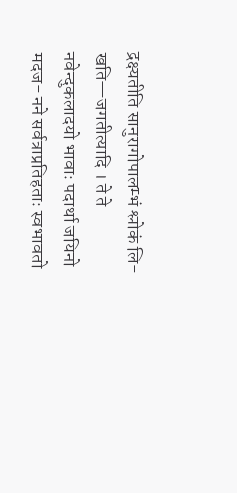द्रक्ष्यतीति सानुरागोपालम्भं श्लोकं लि- खति—जगतीत्यादि । ते ते नवेन्दुकलादयो भावाः पदार्था जयिनो मदज- नने सर्वत्राप्रतिहताः स्वभावतो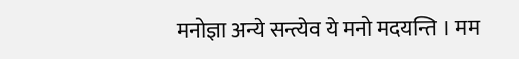मनोज्ञा अन्ये सन्त्येव ये मनो मदयन्ति । मम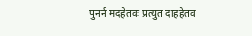पुनर्न मदहेतवः प्रत्युत दाहहेतव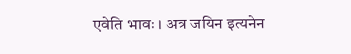एवेति भावः । अत्र जयिन इत्यनेन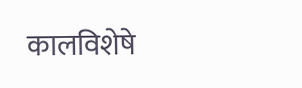कालविशेषे